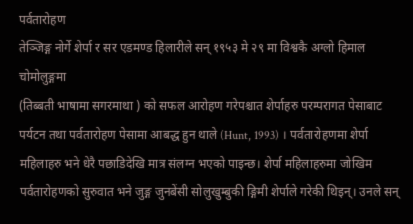पर्वतारोहण
तेञ्जिङ्ग नोर्गे शेर्पा र सर एडमण्ड हिलारीले सन् १९५३ मे २९ मा विश्वकै अग्लो हिमाल चोमोलुङ्गमा
(तिब्बती भाषामा सगरमाथा ) को सफल आरोहण गरेपश्चात शेर्पाहरु परम्परागत पेसाबाट पर्यटन तथा पर्वतारोहण पेसामा आबद्ध हुन थाले (Hunt, 1993) । पर्वतारोहणमा शेर्पा महिलाहरु भने धेरै पछाडिदेखि मात्र संलग्न भएको पाइन्छ। शेर्पा महिलाहरुमा जोखिम पर्वतारोहणको सुरुवात भने जुङ्ग जुनबेंसी सोलुखुम्बुकी ङ्गिमी शेर्पाले गरेकी थिइन्। उनले सन्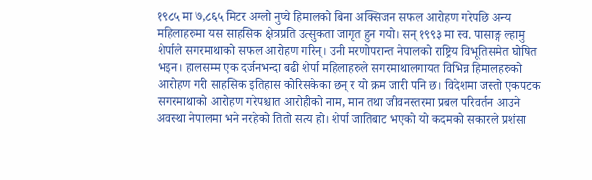१९८५ मा ७,८६५ मिटर अग्लो नुप्चे हिमालको बिना अक्सिजन सफल आरोहण गरेपछि अन्य महिलाहरुमा यस साहसिक क्षेत्रप्रति उत्सुकता जागृत हुन गयो। सन् १९९३ मा स्व. पासाङ्ग ल्हामु शेर्पाले सगरमाथाको सफल आरोहण गरिन्। उनी मरणोपरान्त नेपालको राष्ट्रिय विभूतिसमेत घोषित भइन। हालसम्म एक दर्जनभन्दा बढी शेर्पा महिलाहरुले सगरमाथालगायत विभिन्न हिमालहरुको आरोहण गरी साहसिक इतिहास कोरिसकेका छन् र यो क्रम जारी पनि छ। विदेशमा जस्तो एकपटक सगरमाथाको आरोहण गरेपश्चात आरोहीको नाम, मान तथा जीवनस्तरमा प्रबल परिवर्तन आउने अवस्था नेपालमा भने नरहेको तितो सत्य हो। शेर्पा जातिबाट भएको यो कदमको सकारले प्रशंसा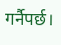गर्नैपर्छ।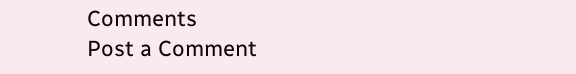Comments
Post a Comment